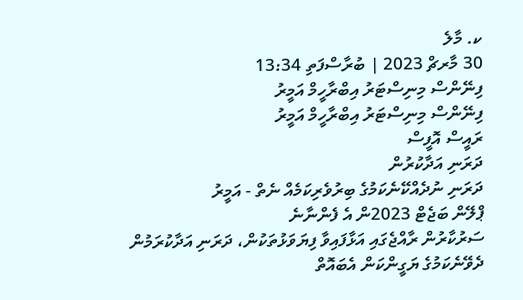ކ. މާލެ
30 މާރޗް 2023 | ބުރާސްފަތި 13:34
ފިނޭންސް މިނިސްޓަރު އިބްރާހީމް އަމީރު
ފިނޭންސް މިނިސްޓަރު އިބްރާހީމް އަމީރު
ރައީސް އޮފީސް
ދަރަނި އަދާކުރުން
ދަރަނި ނުދެއްކޭނެކަމުގެ ބިރުވެރިކަމެއް ނެތް - އަމީރު
ޕްލޭން ބަޖެޓް 2023ން އެ ފެންނާނެ
ސަރުކާރުން ރާއްޖެގައި އަޅާފައިވާ ފިޔަވަޅުތަކުން، ދަރަނި އަދާކުރަމުން ދެވޭނެކަމުގެ ޔަގީންކަން އެބައޮތް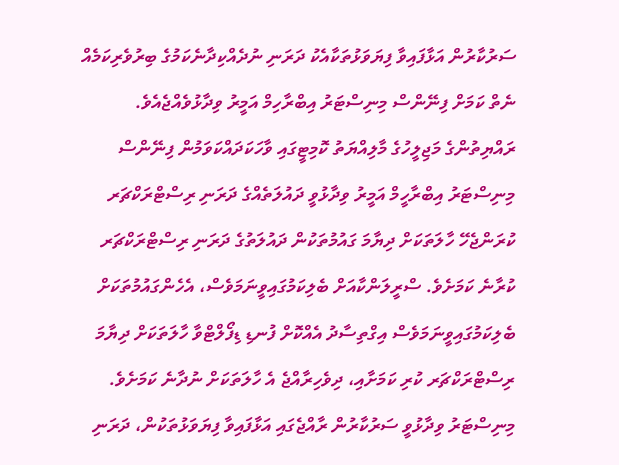ސަރުކާރުން އަޅާފައިވާ ފިޔަވަޅުތަކާއެކު ދަރަނި ނުދެއްކިދާނެކަމުގެ ބިރުވެރިކަމެއް ނެތް ކަމަށް ފިނޭންސް މިނިސްޓަރު އިބްރާހިމް އަމީރު ވިދާޅުވެއްޖެއެވެ.
ރައްޔިތުންގެ މަޖިލީހުގެ މާލިއްޔަތު ކޮމިޓީގައި ވާހަކަދައްކަވަމުން ފިނޭންސް މިނިސްޓަރު އިބްރާހީމް އަމީރު ވިދާޅުވީ ދައުލަތެއްގެ ދަރަނި ރިސްޓްރަކްޗަރ ކުރަންޖެހޭ ހާލަތަކަށް ދިޔާމަ ގައުމުތަކުން ދައުލަތުގެ ދަރަނި ރިސްޓްރަކްޗަރ ކުރާނެ ކަމަށެވެ. ސްރީލަންކާއަށް ބެލިކަމުގައިވީނަމަވެސް، އެހެންގައުމުތަކަށް ބެލިކަމުގައިވީނަމަވެސް އިގްތިސާދު އެއްކޮށް ފުނޑި ޑިފޯލްޓްވާ ހާލަތަކަށް ދިޔާމަ ރިސްޓްރަކްޗަރ ކުރި ކަމަށާއި، ދިވެހިރާއްޖެ އެ ހާލަތަކަށް ނުދާނެ ކަމަށެވެ.
މިނިސްޓަރު ވިދާޅުވީ ސަރުކާރުން ރާއްޖެގައި އަޅާފައިވާ ފިޔަވަޅުތަކުން، ދަރަނި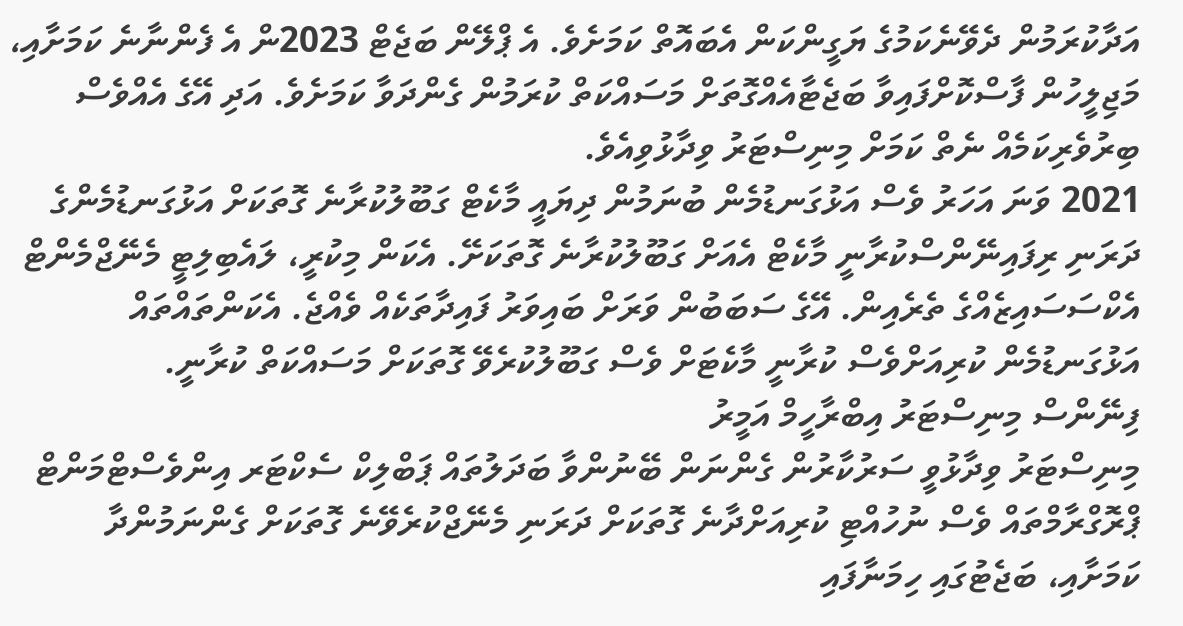އަދާކުރަމުން ދެވޭނެކަމުގެ ޔަގީންކަން އެބައޮތް ކަމަށެވެ. އެ ޕްލޭން ބަޖެޓް 2023ން އެ ފެންނާނެ ކަމަށާއި، މަޖިލީހުން ފާސްކޮށްފައިވާ ބަޖެޓާއެއްގޮތަށް މަސައްކަތް ކުރަމުން ގެންދަވާ ކަމަށެވެ. އަދި އޭގެ އެއްވެސް ބިރުވެރިކަމެއް ނެތް ކަމަށް މިނިސްޓަރު ވިދާޅުވިއެވެ.
2021 ވަނަ އަހަރު ވެސް އަޅުގަނޑުމެން ބުނަމުން ދިޔައީ މާކެޓް ގަބޫލުކުރާނެ ގޮތަކަށް އަޅުގަނޑުމެންގެ ދަރަނި ރިފައިނޭންސްކުރާނީ މާކެޓް އެއަށް ގަބޫލުކުރާނެ ގޮތަކަށޭ. އެކަން މިކުރީ، ލައެބިލިޓީ މެނޭޖްމެންޓް އެކްސަސައިޒެއްގެ ތެރެއިން. އޭގެ ސަބަބުން ވަރަށް ބައިވަރު ފައިދާތަކެއް ވެއްޖެ. އެކަންތައްތައް އަޅުގަނޑުމެން ކުރިއަށްވެސް ކުރާނީ މާކެޓަށް ވެސް ގަބޫލުކުރެވޭ ގޮތަކަށް މަސައްކަތް ކުރާނީ.
ފިނޭންސް މިނިސްޓަރު އިބްރާހީމް އަމީރު
މިނިސްޓަރު ވިދާޅުވީ ސަރުކާރުން ގެންނަން ބޭނުންވާ ބަދަލުތައް ޕަބްލިކް ސެކްޓަރ އިންވެސްޓްމަންޓް ޕްރޮގްރާމްތައް ވެސް ނުހުއްޓި ކުރިއަށްދާނެ ގޮތަކަށް ދަރަނި މެނޭޖްކުރެވޭނެ ގޮތަކަށް ގެންނަމުންދާ ކަމަށާއި، ބަޖެޓުގައި ހިމަނާފައި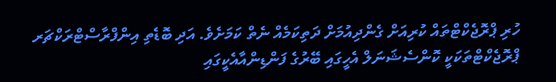ހުރި ޕްރޮޖެކްޓްތައް ކުރިއަށް ގެންދިއުމަށް ދަތިކަމެއް ނެތް ކަމަށެވެ. އަދި ބޮޑެތި އިންފްރާސްޓްރަކްޗަރ ޕްރޮޖެކްޓްތަކަކީ ކޮންސެޝަނަލް އެހީގައި ބޭރުގެ ފަންޑިންއާއެކީގައި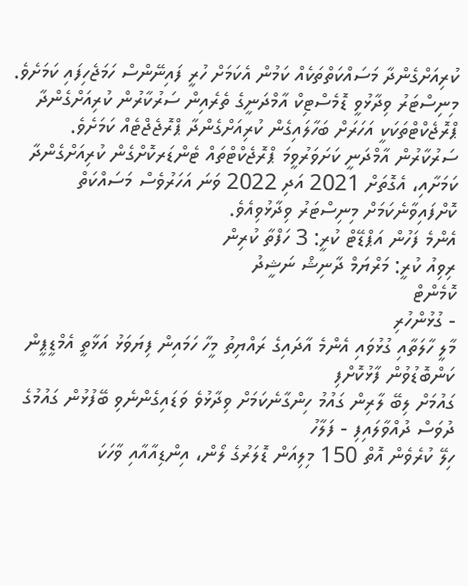ކުރިއަށްގެންދާ މަސައްކަތްތަކެއް ކަމުން އެކަމަށް ހުރީ ފައިނޭންސް ހަމަޖެހިފައި ކަމަށެވެ.
މިނިސްޓަރު ވިދާޅުވީ ޑޮމެސްޓިކް އާމްދަނީގެ ތެރެއިން ސަރުކާރުން ކުރިއަށްގެންދާ ޕްރޮޖެކްޓްތަކަކީ އަހަރަށް ބަހާލައިގެން ކުރިއަށްގެންދާ ޕްރޮޖެޖްޓެއް ކަމަށެވެ. ސަރުކާރުން އާމްދަނީ ކަށަވަރުވީމަ ޕްރޮޖެކްޓްތައް ޓެންޑަރކޮށްގެން ކުރިއަށްގެންދާ ކަމަށާއި، އެގޮތަށް 2021 އަދި 2022 ވަނަ އަހަރުވެސް މަސައްކަތް ކޮށްފައިވާނެކަމަށް މިނިސްޓަރު ވިދާޅުވިއެވެ.
އެންމެ ފަހުން އަޕްޑޭޓް ކުރީ: 3 ހަފްތާ ކުރިން
ރިވިއު ކުރީ: މަރްޔަމް ދާނިޝް ނަޝީދު
ކޮމެންޓް
- ގުޅުންހުރި
މާލީ ހާލަތާއި ގުޅުވައި އެންމެ އާދައިގެ ރައްޔިތު މީހާ ހަމައިން ފިޔަވަޅު އަޅާތީ އެމްޑީޕީން ކަންބޮޑުވުން ފާޅުކޮށްފި
ގައުމަށް ލިބޭ ލާރިން ގައުމު ހިންގާނެކަމަށް ވިދާޅުވެ ވަޑައިގެންނެވި ބޭފުޅުން ގައުމުގެ ދުވަސް ދުއްވާލައިފި - ފަލާހު
ހިލޭ ކުރެވެން އޮތް 150 މިލިއަން ޑޮލަރުގެ ލޯން، އިންޑިއާއާއި ވާހަކަ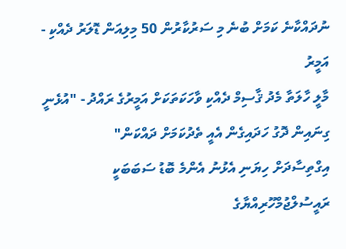ނުދައްކާނެ ކަމަށް ބުނެ މި ސަރުކާރުން 50 މިލިއަން ޑޮލަރު ދެއްކި - އަމީރު
މާލީ ހާލަތާ މެދު ޤާސިމް ދެއްކި ވާހަކަތަކަށް އަމީރުގެ ރައްދު - "އުޅެނީ ގިނައިން ދޮގު ހަދައިގެން އެއީ ތެދުކަމަށް ދައްކަން"
އިގްތިސާދަށް ހިޔަނި އެޅުނު އެންމެ ބޮޑު ސަބަބަކީ ރައީސުލްޖުމްހޫރިއްޔާގެ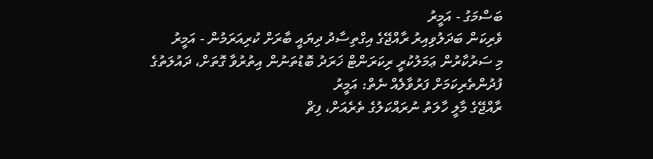ބަސްމަގު - އަމީރު
ވެރިކަން ބަދަލުވިއިރު ރާއްޖޭގެ އިގްތިސާދު ދިޔައީ ބާރަށް ކުރިއަރަމުން - އަމީރު
މި ސަރުކާރުން ޢަމަލުކުރީ ރިކަރަންޓް ޚަރަދު ބޮޑުތަނުން އިތުރުވާ ގޮތަށް، ދައުލަތުގެ ފުދުންތެރިކަމަށް ފަރުވާލެއް ނެތް: އަމީރު
ރާއްޖޭގެ މާލީ ހާލަތު ނުރައްކަލުގެ ތެރެއަށް، ފިޗް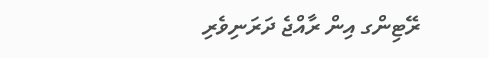ރޭޓިންގ އިން ރާއްޖެ ދަރަނިވެރި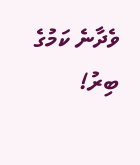ވެދާނެ ކަމުގެ ބިރު!